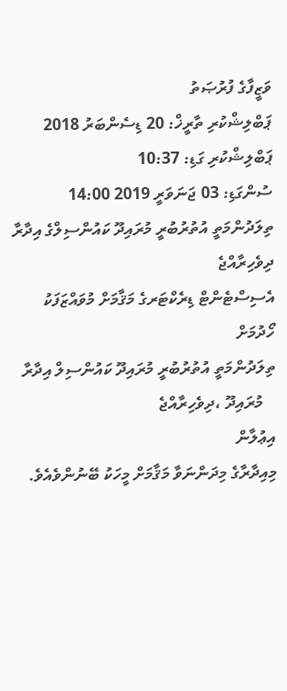ވަޒީފާގެ ފުރުޞަތު
ޕަބްލިޝްކުރި ތާރީޚް: 20 ޑިސެންބަރު 2018
ޕަބްލިޝްކުރި ގަޑި: 10:37
ސުންގަޑި: 03 ޖަނަވަރީ 2019 14:00
ތިލަދުންމަތީ އުތުރުބުރީ މުރައިދޫ ކައުންސިލްގެ އިދާރާ
ދިވެހިރާއްޖެ
އެސިސްޓެންޓް ޑިރެކްޓަރގެ މަޤާމަށް މުވައްޒަފަކު ހޯދުމަށް
ތިލަދުންމަތީ އުތުރުބުރީ މުރައިދޫ ކައުންސިލް އިދާރާ
   މުރައިދޫ ،ދިވެހިރާއްޖެ
އިޢުލާން
މިއިދާރާގެ މިދަންނަވާ މަޤާމަށް މީހަކު ބޭނުންވެއެވެ.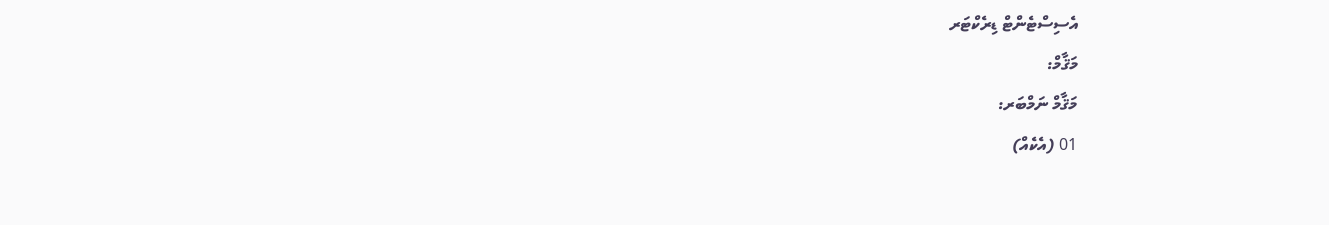އެސިސްޓެންޓް ޑިރެކްޓަރ
މަޤާމް:
މަޤާމް ނަމްބަރ:
01 (އެކެއް)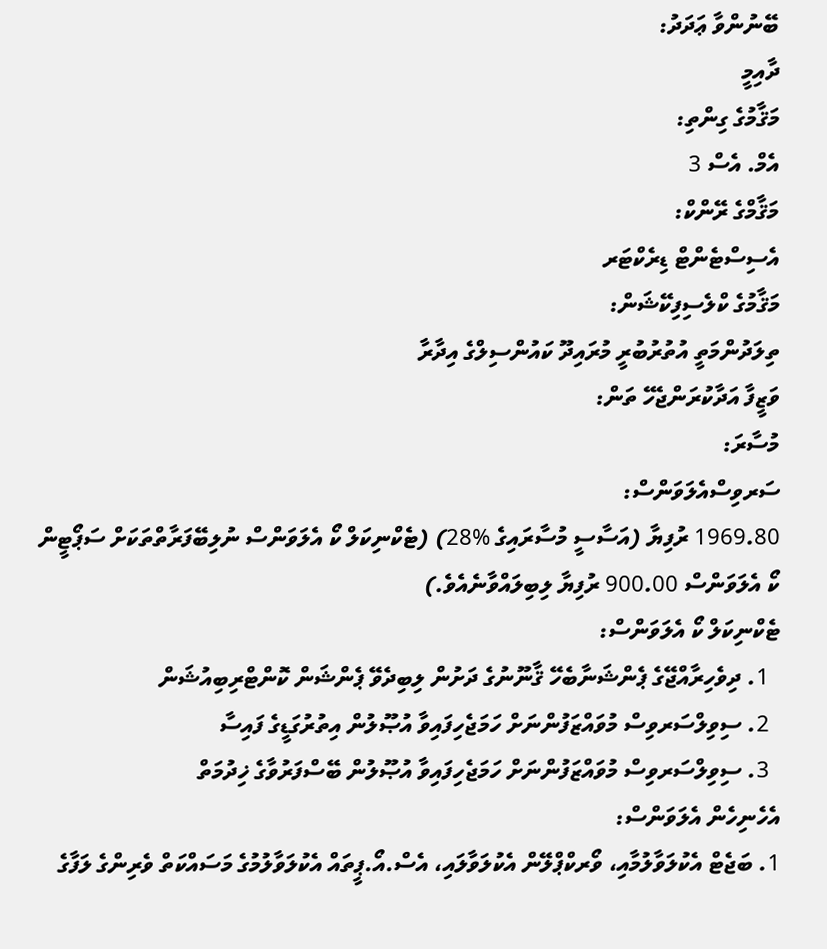ބޭނުންވާ ޢަދަދު:
ދާއިމީ
މަޤާމުގެ ގިންތި:
އެމް. އެސް 3
މަޤާމްގެ ރޭންކް:
އެސިސްޓެންޓް ޑިރެކްޓަރ
މަޤާމުގެ ކްލެސިފިކޭޝަން:
ތިލަދުންމަތީ އުތުރުބުރީ މުރައިދޫ ކައުންސިލްގެ އިދާރާ
ވަޒީފާ އަދާކުރަންޖެހޭ ތަން:
މުސާރަ:
ސަރވިސްއެލަވަންސް:
1969.80 ރުފިޔާ (އަސާސީ މުސާރައިގެ %28) (ޓެކްނިކަލް ކޯ އެލަވަންސް ނުލިބޭފަރާތްތަކަށް ސަޕޯޓީން ކޯ އެލަވަންސް 900.00 ރުފިޔާ ލިބިލައްވާނެއެވެ.)
ޓެކްނިކަލް ކޯ އެލަވަންސް:
  1. ދިވެހިރާއްޖޭގެ ޕެންޝަނާބެހޭ ޤާނޫނުގެ ދަށުން ލިބިދެވޭ ޕެންޝަން ކޮންޓްރިބިއުޝަން
  2. ސިވިލްސަރވިސް މުވައްޒަފުންނަށް ހަމަޖެހިފައިވާ އުޞޫލުން އިތުރުގަޑީގެ ފައިސާ
  3. ސިވިލްސަރވިސް މުވައްޒަފުންނަށް ހަމަޖެހިފައިވާ އުޞޫލުން ބޭސްފަރުވާގެ ޚިދުމަތް
އެހެނިހެން އެލަވަންސް:
1. ބަޖެޓް އެކުލަވާލުމާއި، ވޯރކްޕްލޭން އެކުލަވާލައި، އެސް.އޯ.ޕީތައް އެކުލަވާލުމުގެ މަސައްކަތް ވެރިންގެ ލަފާގެ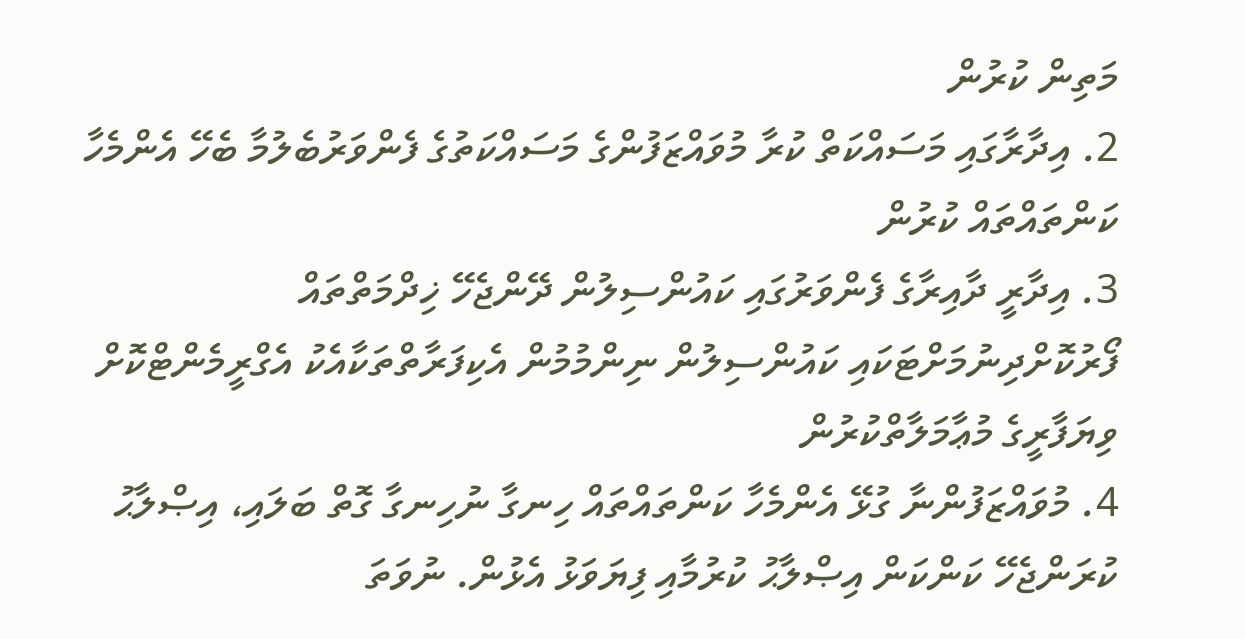މަތިން ކުރުން
2. އިދާރާގައި މަސައްކަތް ކުރާ މުވައްޒަފުންގެ މަސައްކަތުގެ ފެންވަރުބެލުމާ ބެހޭ އެންމެހާ ކަންތައްތައް ކުރުން
3. އިދާރީ ދާއިރާގެ ފެންވަރުގައި ކައުންސިލުން ދޭންޖެހޭ ޚިދްމަތްތައް ފޯރުކޮށްދިނުމަށްޓަކައި ކައުންސިލުން ނިންމުމުން އެކިފަރާތްތަކާއެކު އެގްރީމެންޓްކޮށް ވިޔަފާރީގެ މުޢާމަލާތްކުރުން
4. މުވައްޒަފުންނާ ގުޅޭ އެންމެހާ ކަންތައްތައް ހިނގާ ނުހިނގާ ގޮތް ބަލައި، އިޞްލާޙު ކުރަންޖެހޭ ކަންކަން އިޞްލާޙު ކުރުމާއި ފިޔަވަޅު އެޅުން. ނުވަތަ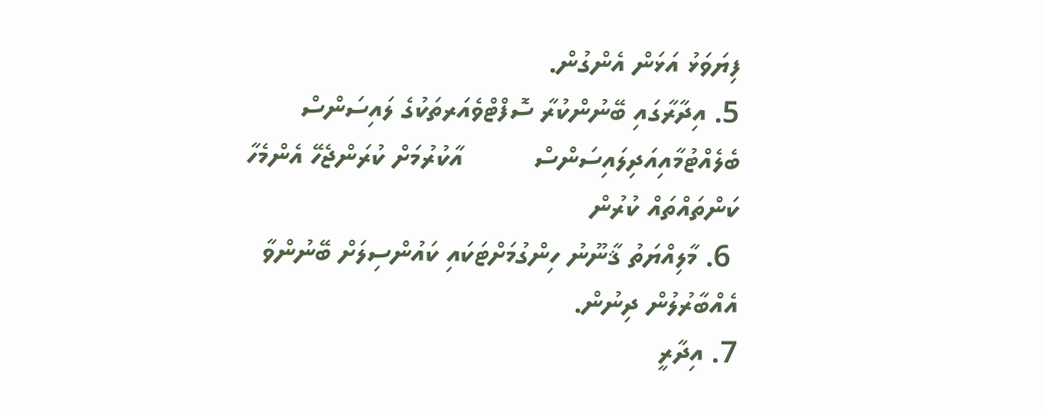ފިޔަވަޅު އަޅަން އެންގުން.
5. އިދާރާގައި ބޭނުންކުރާ ސޮފްޓްވެއަރތަކުގެ ލައިސަންސް ބެލެއްޓުމާއިއަދިލައިސަންސް         އާކުރުމަށް ކުރަންޖެހޭ އެންމެހާ ކަންތައްތައް ކުރުން
 6. މާލިއްޔަތު ޤާނޫނު ހިންގުމަށްޓަކައި ކައުންސިލަށް ބޭނުންވާ އެއްބާރުލުން ދިނުން.
7. އިދާރީ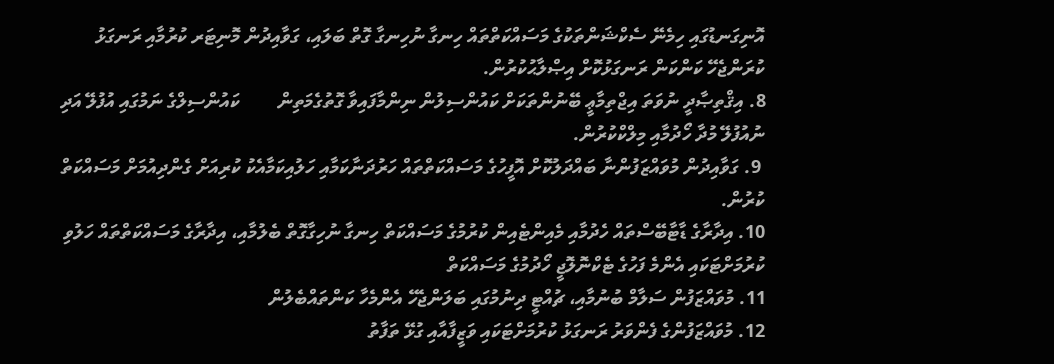އޮނިގަނޑުގައި ހިމެނޭ ސެކްޝަންތަކުގެ މަސައްކަތްތައް ހިނގާ ނުހިނގާ ގޮތް ބަލައި، ގަވާއިދުން މޮނިޓަރ ކުރުމާއި ރަނގަޅު ކުރަންޖެހޭ ކަންކަން ރަނގަޅުކޮށް އިޞްލާޙުކުރުން.
8. އިޤްތިޞާދީ ނުވަތަ އިޖްތިމާޢީ ބޭނުންތަކަށް ކައުންސިލުން ނިންމާފައިވާ ގޮތުގެމަތިން        ކައުންސިލްގެ ނަމުގައި އުފުލޭ އަދި ނުއުފުލޭ މުދާ ހޯދުމާއި މިލްކްކުރުން.
 9. ގަވާއިދުން މުވައްޒަފުންނާ ބައްދަލުކޮށް އޮފީހުގެ މަސައްކަތްތައް ހަރުދަނާކަމާއި ހަލުއިކަމާއެކު ކުރިއަށް ގެންދިއުމަށް މަސައްކަތް ކުރުން.
10. އިދާރާގެ ޑާޓާބޭސްތައް ހެދުމާއި މެއިންޓެއިން ކުރުމުގެ މަސައްކަތް ހިނގާ ނުހިގާގޮތް ބެލުމާއި، އިދާރާގެ މަސައްކަތްތައް ހަލުވި ކުރުމަށްޓަކައި އެންމެ ފަހުގެ ޓެކްނޮލޮޖީ ހޯދުމުގެ މަސައްކަތް
11. މުވައްޒަފުން ސަލާމް ބުނުމާއި، ޗުއްޓީ ދިނުމުގައި ބަލަންޖެހޭ އެންމެހާ ކަންތައްބެލުން
12. މުވައްޒަފުންގެ ފެންވަރު ރަނގަޅު ކުރުމަށްޓަކައި ވަޒީފާއާއި ގުޅޭ ތަފާތު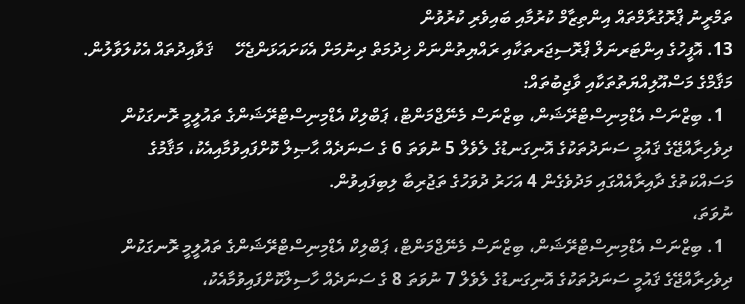ތަމްރީނު ޕްރޮގުރާމްތައް އިންތިޒާމް ކުރުމާއި ބައިވެރި ކުރުވުން
13. އޮފީހުގެ އިންޓަރނަލް ޕްރޮސިޖަރތަކާއި ރައްޔިތުންނަށް ޚިދުމަތް ދިނުމަށް އެކަށައަޅަންޖެހޭ     ޤަވާއިދުތައް އެކުލަވާލުން.
މަޤާމްގެ މަސްއޫލިއްޔަތުތަކާއި ވާޖިބުތައް:
  1. ބިޒްނަސް އެޑްމިނިސްޓްރޭޝަން، ބިޒްނަސް މެނޭޖްމަންޓް، ޕަބްލިކް އެޑްމިނިސްޓްރޭޝަންގެ ތައުލީމީ ރޮނގަކުން ދިވެހިރާއްޖޭގެ ޤައުމީ ސަނަދުތަކުގެ އޮނިގަނޑުގެ ލެވެލް 5 ނުވަތަ 6 ގެ ސަނަދެއް ޙާޞިލް ކޮށްފައިވުމާއިއެކު، މަޤާމުގެ މަސައްކަތުގެ ދާއިރާއެއްގައި މަދުވެގެން 4 އަހަރު ދުވަހުގެ ތަޖުރިބާ ލިބިފައިވުން.
ނުވަތަ،
  1. ބިޒްނަސް އެޑްމިނިސްޓްރޭޝަން، ބިޒްނަސް މެނޭޖްމަންޓް، ޕަބްލިކް އެޑްމިނިސްޓްރޭޝަންގެ ތައުލީމީ ރޮނގަކުން ދިވެހިރާއްޖޭގެ ޤައުމީ ސަނަދުތަކުގެ އޮނިގަނޑުގެ ލެވެލް 7 ނުވަތަ 8 ގެ ސަނަދެއް ހާސިލްކޮށްފައިވުމާއެކު،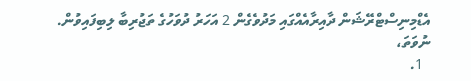އެޑްމިނިސްޓްރޭޝަން ދާއިރާއެއްގައި މަދުވެގެން 2 އަހަރު ދުވަހުގެ ތަޖުރިބާ ލިބިފައިވުން.
ނުވަތަ،
  1.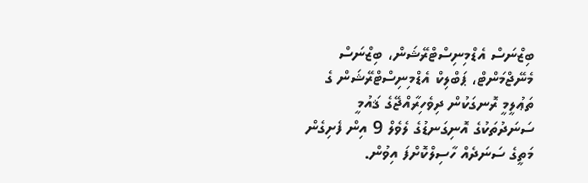ބިޒްނަސް އެޑްމިނިސްޓްރޭޝަން، ބިޒްނަސް މެނޭޖްމަންޓް، ޕަބްލިކް އެޑްމިނިސްޓްރޭޝަން ގެ ތަޢުލީމީ ރޮނގަކުން ދިވެހިރާއްޖޭގެ ޤައުމީ ސަނަދުތަކުގެ އޮނިގަނޑުގެ ލެވެލް 9 އިން ފެށިގެން މަތީގެ ސަނަދެއް ހާސިލްކޮށްފަ އިވުން.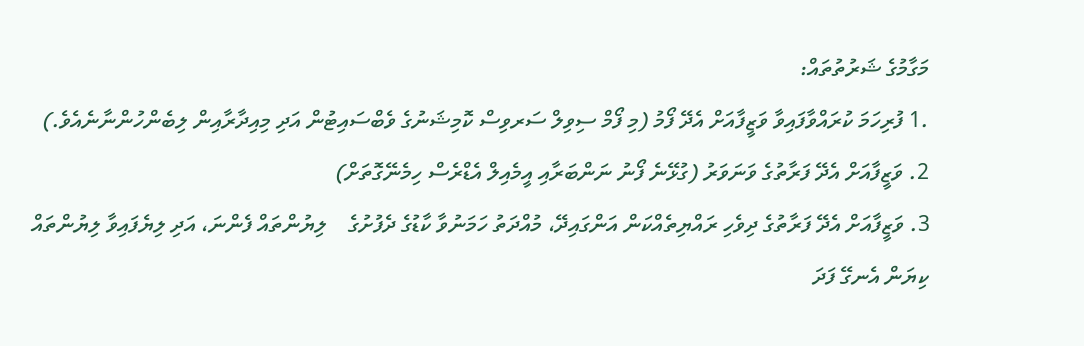މަގާމުގެ ޝަރުތުތައް:
.1 ފުރިހަމަ ކުރައްވާފައިވާ ވަޒީފާއަށް އެދޭ ފޯމު (މި ފޯމް ސިވިލް ސަރވިސް ކޮމިޝަނުގެ ވެބްސައިޓުން އަދި މިއިދާރާއިން ލިބެންހުންނާނެއެވެ.)
2. ވަޒީފާއަށް އެދޭ ފަރާތުގެ ވަނަވަރު (ގުޅޭނެ ފޯނު ނަންބަރާއި އީމެއިލް އެޑްރެސް ހިމެނޭގޮތަށް)
3. ވަޒީފާއަށް އެދޭ ފަރާތުގެ ދިވެހި ރައްޔިތެއްކަން އަންގައިދޭ، މުއްދަތު ހަމަނުވާ ކާޑުގެ ދެފުށުގެ    ލިޔުންތައް ފެންނަ، އަދި ލިޔެފައިވާ ލިޔުންތައް ކިޔަން އެނގޭ ފަދަ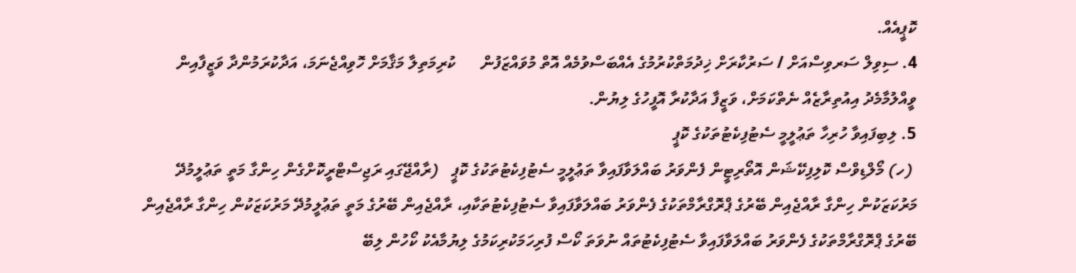ކޮޕީއެއް.
4. ސިވިލް ސަރވިސްއަށް / ސަރުކާރަށް ޚިދުމަތްކުރުމުގެ އެއްބަސްވުމެއް އޮތް މުވައްޒަފުން      ކުރިމަތިލާ މަޤާމަށް ހޮވިއްޖެނަމަ، އަދާކުރަމުންދާ ވަޒީފާއިން ވީއްލުމާމެދު އިއުތިރާޒެއް ނެތްކަމަށް، ވަޒީފާ އަދާކުރާ އޮފީހުގެ ލިޔުން.
5. ލިބިފައިވާ ހުރިހާ ތަޢުލީމީ ސެޓުފިކެޓުތަކުގެ ކޮޕީ
 (ހ) މޯލްޑިވްސް ކޮލިފިކޭޝަން އޮތޯރިޓީން ފެންވަރު ބައްލަވާފައިވާ ތަޢުލީމީ ސެޓުފިކެޓުތަކުގެ ކޮޕީ   (ރާއްޖޭގައި ރަޖިސްޓްރީކޮށްގެން ހިންގާ މަތީ ތަޢުލީމުދޭ މަރުކަޒަކުން ހިންގާ ރާއްޖެއިން ބޭރުގެ ޕްރޮގްރާމްތަކުގެ ފެންވަރު ބައްލަވާފައިވާ ސެޓުފިކެޓުތަކާއި، ރާއްޖެއިން ބޭރުގެ މަތީ ތަޢުލީމުދޭ މަރުކަޒަކުން ހިންގާ ރާއްޖެއިން ބޭރުގެ ޕްރޮގްރާމްތަކުގެ ފެންވަރު ބައްލަވާފައިވާ ސެޓުފިކެޓުތައް ނުވަތަ ކޯސް ފުރިހަމަކުރިކަމުގެ ލިޔުމާއެކު ކޯހުން ލިބޭ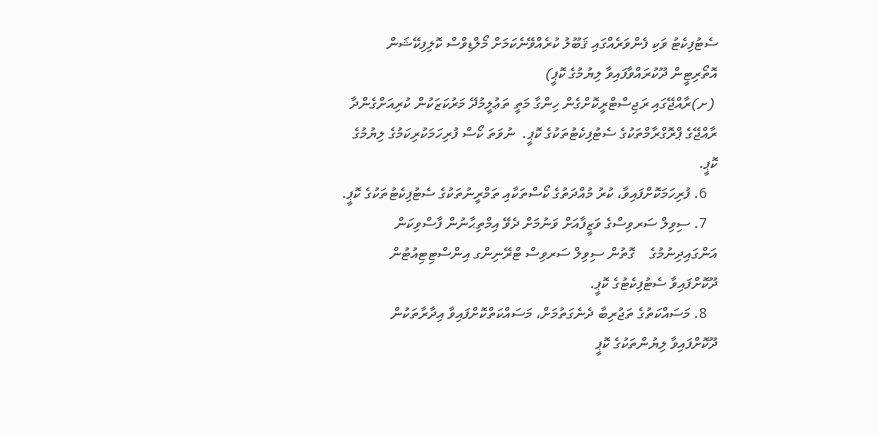ސެޓުފިކެޓު ވަކި ފެންވަރެއްގައި ޤަބޫލު ކުރެއްވޭނެކަމަށް މޯލްޑިވްސް ކޮލިފިކޭޝަން އޮތޯރިޓީން ދޫކުރައްވާފައިވާ ލިޔުމުގެ ކޮޕީ)
 (ށ)ރާއްޖޭގައި ރަޖިސްޓްރީކޮށްގެން ހިންގާ މަތީ ތަޢުލީމުދޭ މަރުކަޒަކުން ކުރިއަށްގެންދާ ރާއްޖޭގެ ޕްރޮގްރާމްތަކުގެ ސެޓުފިކެޓުތަކުގެ ކޮޕީ.  ނުވަތަ ކޯސް ފުރިހަމަކުރިކަމުގެ ލިޔުމުގެ ކޮޕީ.
   6. ފުރިހަމަކޮށްފައިވާ، ކުރު މުއްދަތުގެ ކޯސްތަކާއި ތަމްރީނުތަކުގެ ސެޓުފިކެޓުތަކުގެ ކޮޕީ.
   7. ސިވިލް ސަރވިސްގެ ވަޒީފާއަށް ވަނުމަށް ދެވޭ އިމްތިޙާނުން ފާސްވިކަން އަންގައިދިނުމުގެ    ގޮތުން ސިވިލް ސަރވިސް ޓްރޭނިންގ އިންސްޓިޓިއުޓުން ދޫކޮށްފައިވާ ސެޓުފިކެޓުގެ ކޮޕީ.
   8. މަސައްކަތުގެ ތަޖުރިބާ ދެނެގަތުމަށް، މަސައްކަތްކޮށްފައިވާ އިދާރާތަކުން ދޫކޮށްފައިވާ ލިޔުންތަކުގެ ކޮޕީ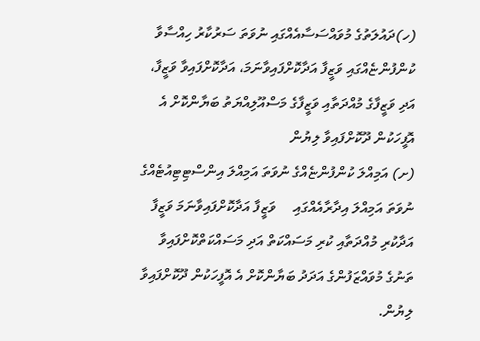(ހ)ދައުލަތުގެ މުވައްސަސާއެއްގައި ނުވަތަ ސަރުކާރު ހިއްސާވާ ކުންފުންޏެއްގައި ވަޒީފާ އަދާކޮށްފައިވާނަމަ، އަދާކޮށްފައިވާ ވަޒީފާ، އަދި ވަޒީފާގެ މުއްދަތާއި ވަޒީފާގެ މަސްއޫލިއްޔަތު ބަޔާންކޮށް އެ އޮފީހަކުން ދޫކޮށްފައިވާ ލިޔުން
(ށ) އަމިއްލަ ކުންފުންޏެއްގެ ނުވަތަ އަމިއްލަ އިންސްޓިޓިއުޓެއްގެ ނުވަތަ އަމިއްލަ އިދާރާއެއްގައި     ވަޒީފާ އަދާކޮށްފައިވާނަމަ ވަޒީފާ އަދާކުރި މުއްދަތާއި ކުރި މަސައްކަތް އަދި މަސައްކަތްކޮށްފައިވާ ތަނުގެ މުވައްޒަފުންގެ އަދަދު ބަޔާންކޮށް އެ އޮފީހަކުން ދޫކޮށްފައިވާ ލިޔުން.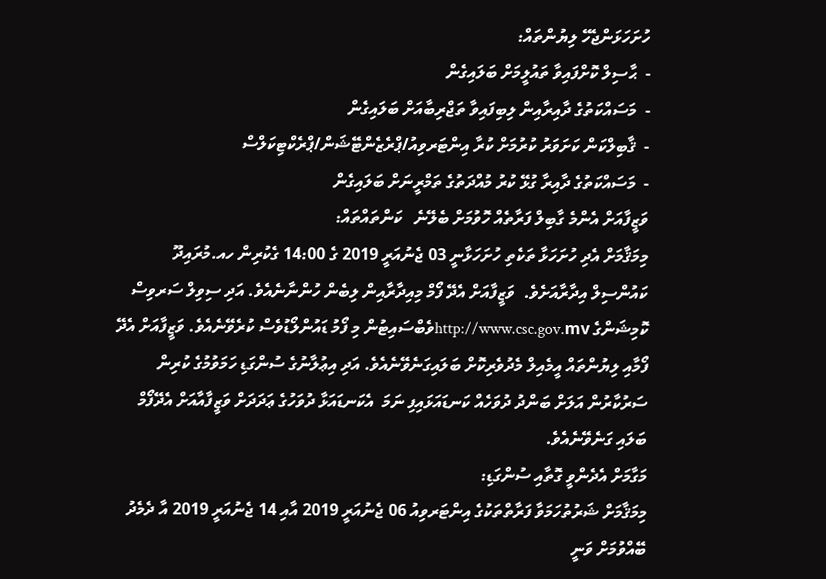ހުށަހަޅަންޖެހޭ ލިޔުންތައް:
-  ޙާސިލް ކޮށްފައިވާ ތައުލީމަށް ބަލައިގެން
-  މަސައްކަތުގެ ދާއިރާއިން ލިބިފައިވާ ތަޖްރިބާއަށް ބަލައިގެން
-  ޤާބިލްކަން ކަށަވަރު ކުރުމަށް ކުރާ އިންޓަރވިއު/ޕްރެޒެންޓޭޝަން/ޕްރެކްޓިކަލްސް
-  މަސައްކަތުގެ ދާއިރާ ގުޅޭ ކުރު މުއްދަތުގެ ތަމްރީނަށް ބަލައިގެން
ވަޒީފާއަށް އެންމެ ގާބިލް ފަރާތެއް ހޮވުމަށް ބެލޭނެ   ކަންތައްތައް:
މިމަޤާމަށް އެދި ހުށަހަޅާ ތަކެތި ހުށަހަޅާނީ 03 ޖެނުއަރީ 2019 ގެ 14:00 ގެކުރިން ހއ.މުރައިދޫ ކައުންސިލް އިދާރާއަށެވެ.  ވަޒީފާއަށް އެދޭ ފޯމް މިއިދާރާއިން ލިބެން ހުންނާނެއެވެ. އަދި ސިވިލް ސަރވިސް ކޮމިޝަންގެ http://www.csc.gov.mvވެބްސައިޓުން މި ފޯމު ޑައުންލޯޑުވެސް ކުރެވޭނެއެވެ. ވަޒީފާއަށް އެދޭ ފޯމާއި ލިޔުންތައް އީމެއިލް މެދުވެރިކޮށް ބަލައިގަނެވޭނެއެވެ. އަދި އިޢުލާނުގެ ސުންގަޑި ހަމަވުމުގެ ކުރިން ސަރުކާރުން އަލަށް ބަންދު ދުވަހެއް ކަނޑައަޅައިފި ނަމަ  އެކަނޑައަޅާ ދުވަހުގެ ޢަދަދަށް ވަޒީފާއާއަށް އެދޭފޯމް ބަލައި ގަނެވޭނެއެވެ.
މަގާމަށް އެދެންވީ ގޮތާއި ސުންގަޑި:
މިމަޤާމަށް ޝަރުތުހަމަވާ ފަރާތްތަކުގެ އިންޓަރވިއު 06 ޖެނުއަރީ 2019 އާއި 14 ޖެނުއަރީ 2019 އާ ދެމެދު ބޭއްވުމަށް ވަނީ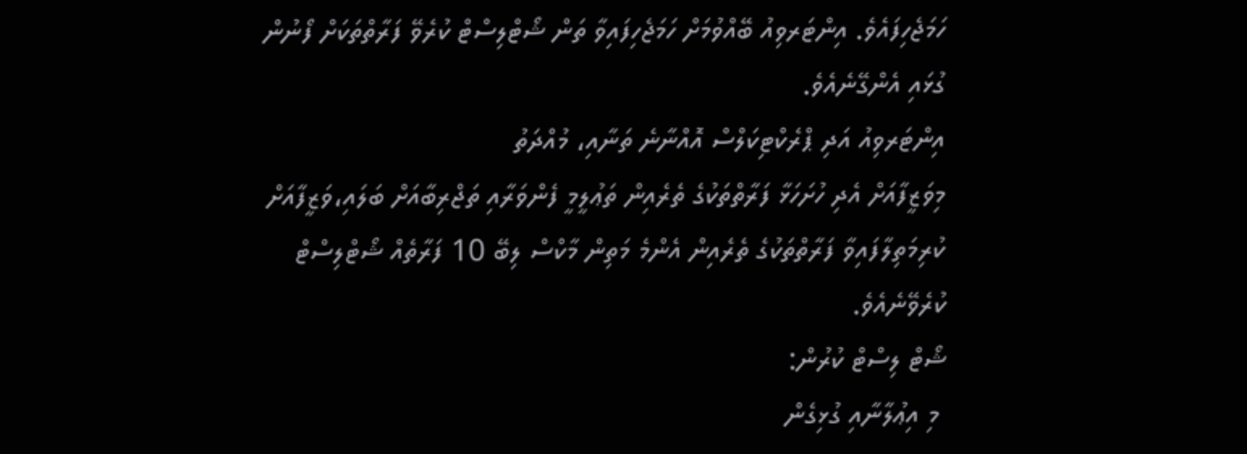ހަމަޖެހިފައެވެ. އިންޓަރވިއު ބޭއްވުމަށް ހަމަޖެހިފައިވާ ތަން ޝޯޓްލިސްޓް ކުރެވޭ ފަރާތްތަކަށް ފޯނުން ގުޅައި އެންގޭނެއެވެ.
އިންޓަރވިއު އަދި ޕްރެކްޓިކަލްސް އޮއްނާނެ ތަނާއި، މުއްދަތު
މިވަޒީފާއަށް އެދި ހުށަހަޅާ ފަރާތްތަކުގެ ތެރެއިން ތަޢުލީމީ ފެންވަރާއި ތަޖްރިބާއަށް ބަލައި،ވަޒީފާއަށް ކުރިމަތިލާފައިވާ ފަރާތްތަކުގެ ތެރެއިން އެންމެ މަތިން މާކްސް ލިބޭ 10 ފަރާތެއް ޝޯޓްލިސްޓް ކުރެވޭނެއެވެ.
ޝޯޓް ލިސްޓް ކުރުން:
 މި އިޢުލާނާއި ގުޅިގެން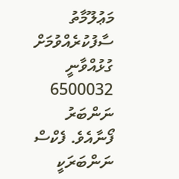މަޢުލޫމާތު ސާފުކުރެއްވުމަށް ގުޅުއްވާނީ 6500032 ނަންބަރު ފޯނާއެވެ. ފެކްސް ނަންބަރަކީ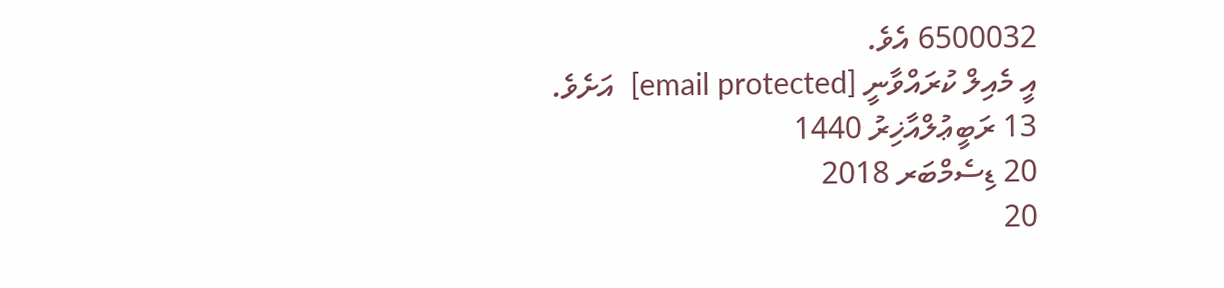6500032 އެވެ.
އީ މެއިލް ކުރައްވާނީ [email protected]  އަށެވެ.
13 ރަބީޢުލްއާޚިރު 1440
20 ޑިސެމްބަރ 2018
20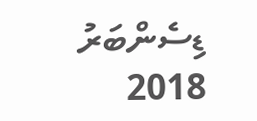ޑިސެންބަރު 2018